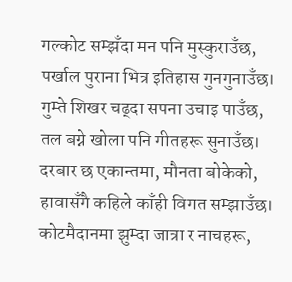गल्कोट सम्झँदा मन पनि मुस्कुराउँछ,
पर्खाल पुराना भित्र इतिहास गुनगुनाउँछ।
गुम्ते शिखर चढ्दा सपना उचाइ पाउँछ,
तल बग्ने खोला पनि गीतहरू सुनाउँछ।
दरबार छ एकान्तमा, मौनता बोकेको,
हावासँगै कहिले काँही विगत सम्झाउँछ।
कोटमैदानमा झुम्दा जात्रा र नाचहरू,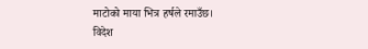माटोको माया भित्र हर्षले रमाउँछ।
विदेश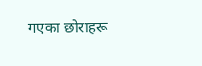गएका छोराहरू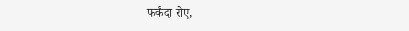फर्कंदा रोए,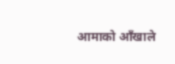आमाको आँखाले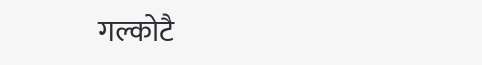गल्कोटै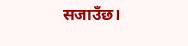सजाउँछ।